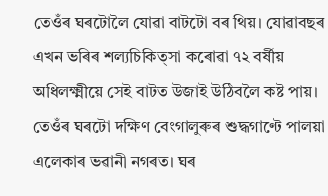তেওঁৰ ঘৰটোলৈ যোৱা বাটটো বৰ থিয়। যোৱাবছৰ এখন ভৰিৰ শল্যচিকিত্সা কৰোৱা ৭২ বৰ্ষীয় অধিলক্ষ্মীয়ে সেই বাটত উজাই উঠিবলৈ কষ্ট পায়। তেওঁৰ ঘৰটো দক্ষিণ বেংগালুৰুৰ শুদ্ধগাণ্টে পালয়া এলেকাৰ ভৱানী নগৰত। ঘৰ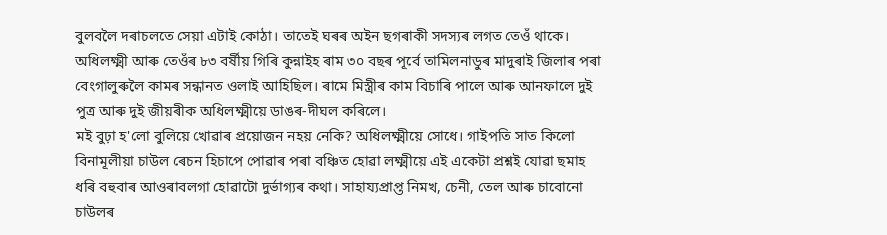বুলবলৈ দৰাচলতে সেয়া এটাই কোঠা। তাতেই ঘৰৰ অইন ছগৰাকী সদস্যৰ লগত তেওঁ থাকে।
অধিলক্ষ্মী আৰু তেওঁৰ ৮৩ বৰ্ষীয় গিৰি কুন্নাইহ ৰাম ৩০ বছৰ পূৰ্বে তামিলনাডুৰ মাদুৰাই জিলাৰ পৰা বেংগালুৰুলৈ কামৰ সন্ধানত ওলাই আহিছিল। ৰামে মিস্ত্ৰীৰ কাম বিচাৰি পালে আৰু আনফালে দুই পুত্ৰ আৰু দুই জীয়ৰীক অধিলক্ষ্মীয়ে ডাঙৰ-দীঘল কৰিলে।
মই বুঢ়া হ'লো বুলিয়ে খোৱাৰ প্ৰয়োজন নহয় নেকি? অধিলক্ষ্মীয়ে সোধে। গাইপতি সাত কিলো বিনামূলীয়া চাউল ৰেচন হিচাপে পোৱাৰ পৰা বঞ্চিত হোৱা লক্ষ্মীয়ে এই একেটা প্ৰশ্নই যোৱা ছমাহ ধৰি বহুবাৰ আওৰাবলগা হোৱাটো দুৰ্ভাগ্যৰ কথা। সাহায্যপ্ৰাপ্ত নিমখ, চেনী, তেল আৰু চাবোনো চাউলৰ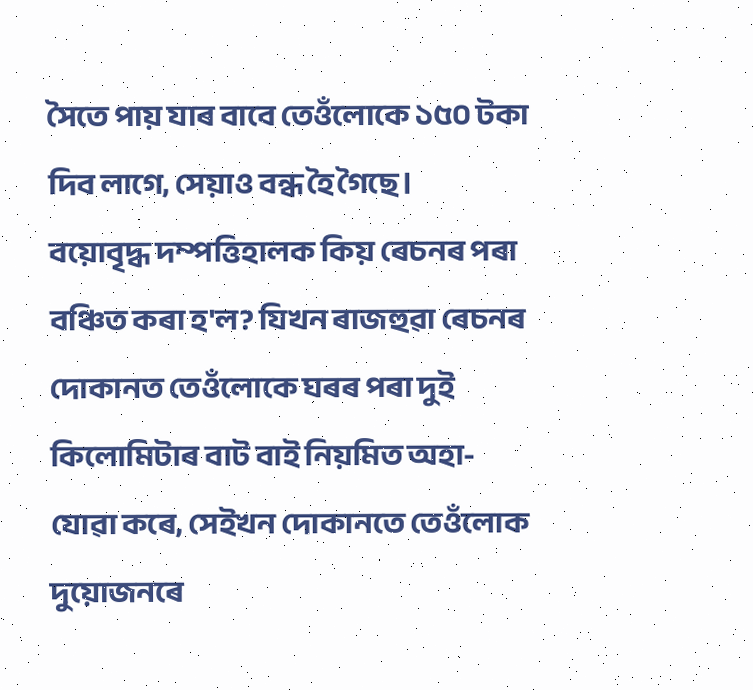সৈতে পায় যাৰ বাবে তেওঁলোকে ১৫০ টকা দিব লাগে, সেয়াও বন্ধ হৈ গৈছে।
বয়োবৃদ্ধ দম্পত্তিহালক কিয় ৰেচনৰ পৰা বঞ্চিত কৰা হ'ল? যিখন ৰাজহুৱা ৰেচনৰ দোকানত তেওঁলোকে ঘৰৰ পৰা দুই কিলোমিটাৰ বাট বাই নিয়মিত অহা-যোৱা কৰে, সেইখন দোকানতে তেওঁলোক দুয়োজনৰে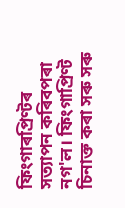ফিংগাৰপ্ৰিণ্টৰ সত্যাপন কৰিবপৰা নগ'ল। ফিংগাপ্ৰিণ্ট চিনাক্ত কৰা সৰু সৰু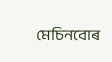মেচিনবোৰ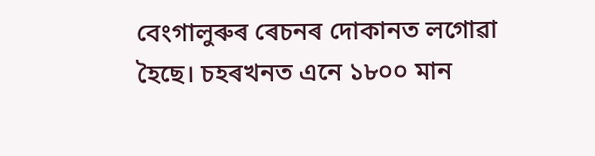বেংগালুৰুৰ ৰেচনৰ দোকানত লগোৱা হৈছে। চহৰখনত এনে ১৮০০ মান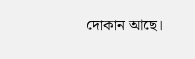দোকান আছে।